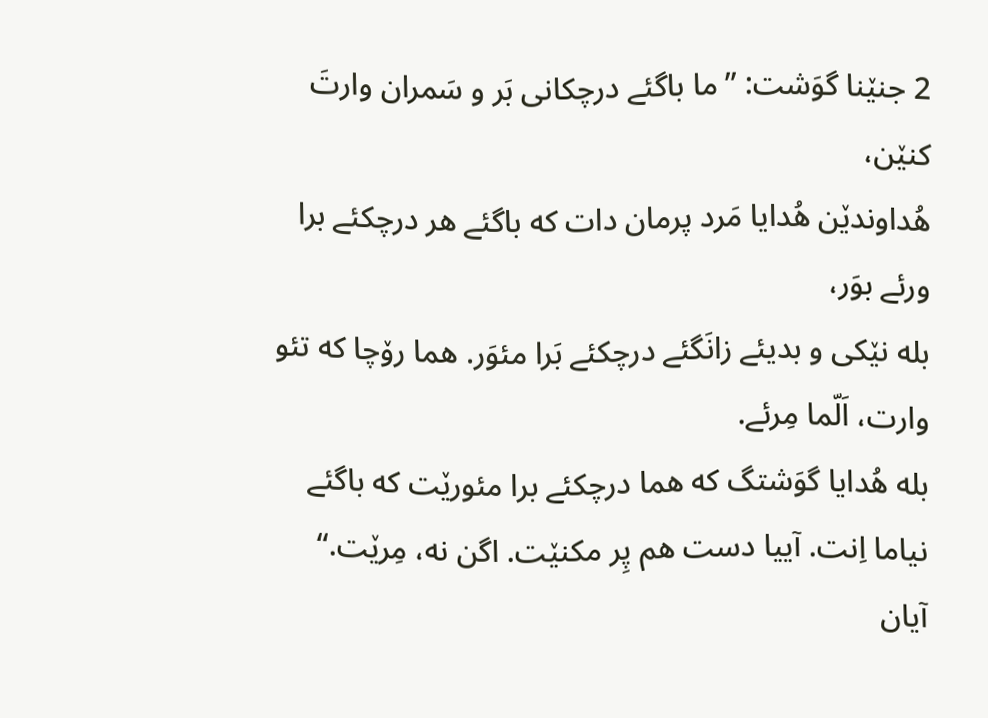2 جنێنا گوَشت: ”ما باگئے درچکانی بَر و سَمران وارتَ کنێن،
هُداوندێن هُدایا مَرد پرمان دات که باگئے هر درچکئے برا ورئے بوَر،
بله نێکی و بدیئے زانَگئے درچکئے بَرا مئوَر. هما رۆچا که تئو وارت، اَلّما مِرئے.
بله هُدایا گوَشتگ که هما درچکئے برا مئورێت که باگئے نیاما اِنت. آییا دست هم پِر مکنێت. اگن نه، مِرێت.“
آیان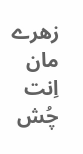زهرے مان اِنت چُش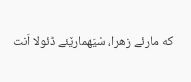که مارئے زهرا، سْیَهمارێئے ڈئولا اَنت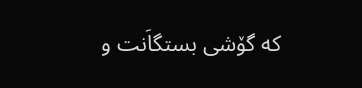که گۆشی بستگاَنت و